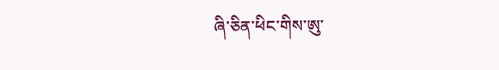ཞི་ཅིན་ཕིང་གིས་ཨུ་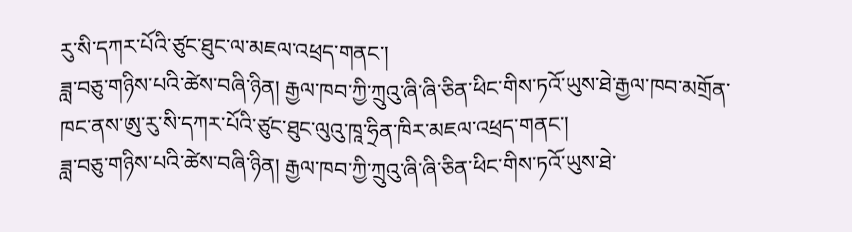རུ་སི་དཀར་པོའི་ཙུང་ཐུང་ལ་མཇལ་འཕྲད་གནང་།
ཟླ་བཅུ་གཉིས་པའི་ཚེས་བཞི་ཉིན། རྒྱལ་ཁབ་ཀྱི་ཀྲུའུ་ཞི་ཞི་ཅིན་ཕིང་གིས་ཏའོ་ཡུས་ཐེ་རྒྱལ་ཁབ་མགྲོན་ཁང་ནས་ཨུ་རུ་སི་དཀར་པོའི་ཙུང་ཐུང་ལུའུ་ཁཱ་ཧྲིན་ཁིར་མཇལ་འཕྲད་གནང་།
ཟླ་བཅུ་གཉིས་པའི་ཚེས་བཞི་ཉིན། རྒྱལ་ཁབ་ཀྱི་ཀྲུའུ་ཞི་ཞི་ཅིན་ཕིང་གིས་ཏའོ་ཡུས་ཐེ་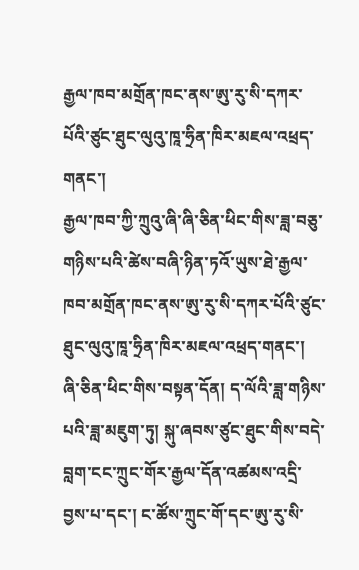རྒྱལ་ཁབ་མགྲོན་ཁང་ནས་ཨུ་རུ་སི་དཀར་པོའི་ཙུང་ཐུང་ལུའུ་ཁཱ་ཧྲིན་ཁིར་མཇལ་འཕྲད་གནང་།
རྒྱལ་ཁབ་ཀྱི་ཀྲུའུ་ཞི་ཞི་ཅིན་ཕིང་གིས་ཟླ་བཅུ་གཉིས་པའི་ཚེས་བཞི་ཉིན་ཏའོ་ཡུས་ཐེ་རྒྱལ་ཁབ་མགྲོན་ཁང་ནས་ཨུ་རུ་སི་དཀར་པོའི་ཙུང་ཐུང་ལུའུ་ཁཱ་ཧྲིན་ཁིར་མཇལ་འཕྲད་གནང་།
ཞི་ཅིན་ཕིང་གིས་བསྟན་དོན། ད་ལོའི་ཟླ་གཉིས་པའི་ཟླ་མཇུག་ཏུ། སྐུ་ཞབས་ཙུང་ཐུང་གིས་བདེ་བླག་ངང་ཀྲུང་གོར་རྒྱལ་དོན་འཚམས་འདྲི་བྱས་པ་དང་། ང་ཚོས་ཀྲུང་གོ་དང་ཨུ་རུ་སི་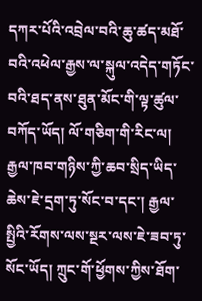དཀར་པོའི་འབྲེལ་བའི་ཆུ་ཚད་མཐོ་བའི་འཕེལ་རྒྱས་ལ་སྐུལ་འདེད་གཏོང་བའི་ཐད་ནས་ཐུན་མོང་གི་ལྟ་ཚུལ་བཀོད་ཡོད། ལོ་གཅིག་གི་རིང་ལ། རྒྱལ་ཁབ་གཉིས་ཀྱི་ཆབ་སྲིད་ཡིད་ཆེས་ཇེ་དྲག་ཏུ་སོང་བ་དང་། རྒྱལ་སྤྱིའི་རོགས་ལས་སྔར་ལས་ཇེ་ཟབ་ཏུ་སོང་ཡོད། ཀྲུང་གོ་ཕྱོགས་ཀྱིས་ཐོག་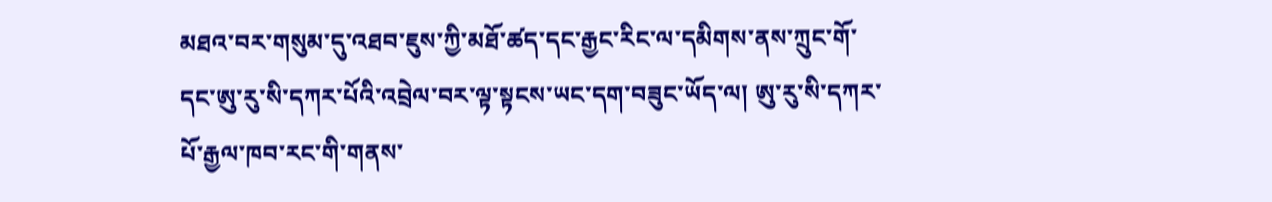མཐའ་བར་གསུམ་དུ་འཐབ་ཇུས་ཀྱི་མཐོ་ཚད་དང་རྒྱང་རིང་ལ་དམིགས་ནས་ཀྲུང་གོ་དང་ཨུ་རུ་སི་དཀར་པོའི་འབྲེལ་བར་ལྟ་སྟངས་ཡང་དག་བཟུང་ཡོད་ལ། ཨུ་རུ་སི་དཀར་པོ་རྒྱལ་ཁབ་རང་གི་གནས་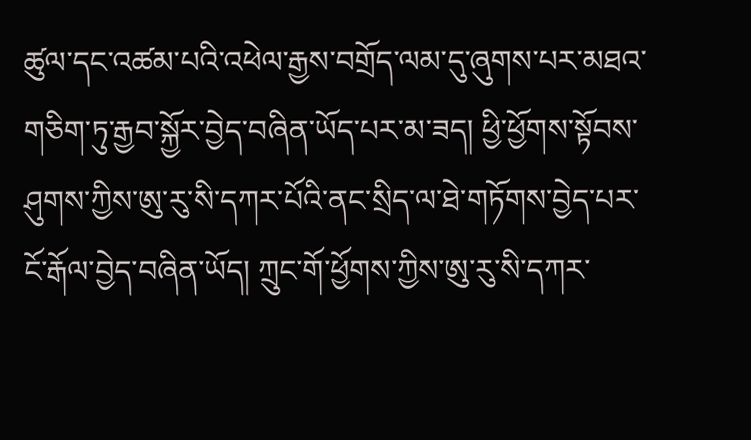ཚུལ་དང་འཚམ་པའི་འཕེལ་རྒྱས་བགྲོད་ལམ་དུ་ཞུགས་པར་མཐའ་གཅིག་ཏུ་རྒྱབ་སྐྱོར་བྱེད་བཞིན་ཡོད་པར་མ་ཟད། ཕྱི་ཕྱོགས་སྟོབས་ཤུགས་ཀྱིས་ཨུ་རུ་སི་དཀར་པོའི་ནང་སྲིད་ལ་ཐེ་གཏོགས་བྱེད་པར་ངོ་རྒོལ་བྱེད་བཞིན་ཡོད། ཀྲུང་གོ་ཕྱོགས་ཀྱིས་ཨུ་རུ་སི་དཀར་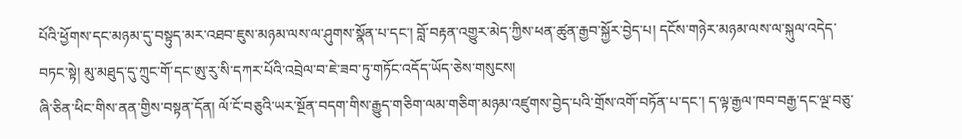པོའི་ཕྱོགས་དང་མཉམ་དུ་བསྟུད་མར་འཐབ་ཇུས་མཉམ་ལས་ལ་ཤུགས་སྣོན་པ་དང་། བློ་བརྟན་འགྱུར་མེད་ཀྱིས་ཕན་ཚུན་རྒྱབ་སྐྱོར་བྱེད་པ། དངོས་གཉེར་མཉམ་ལས་ལ་སྐུལ་འདེད་བཏང་སྟེ། མུ་མཐུད་དུ་ཀྲུང་གོ་དང་ཨུ་རུ་སི་དཀར་པོའི་འབྲེལ་བ་ཇེ་ཟབ་ཏུ་གཏོང་འདོད་ཡོད་ཅེས་གསུངས།
ཞི་ཅིན་ཕིང་གིས་ནན་གྱིས་བསྟན་དོན། ལོ་ངོ་བཅུའི་ཡར་སྔོན་བདག་གིས་རྒྱུད་གཅིག་ལམ་གཅིག་མཉམ་འཛུགས་བྱེད་པའི་གྲོས་འགོ་བཏོན་པ་དང་། ད་ལྟ་རྒྱལ་ཁབ་བརྒྱ་དང་ལྔ་བཅུ་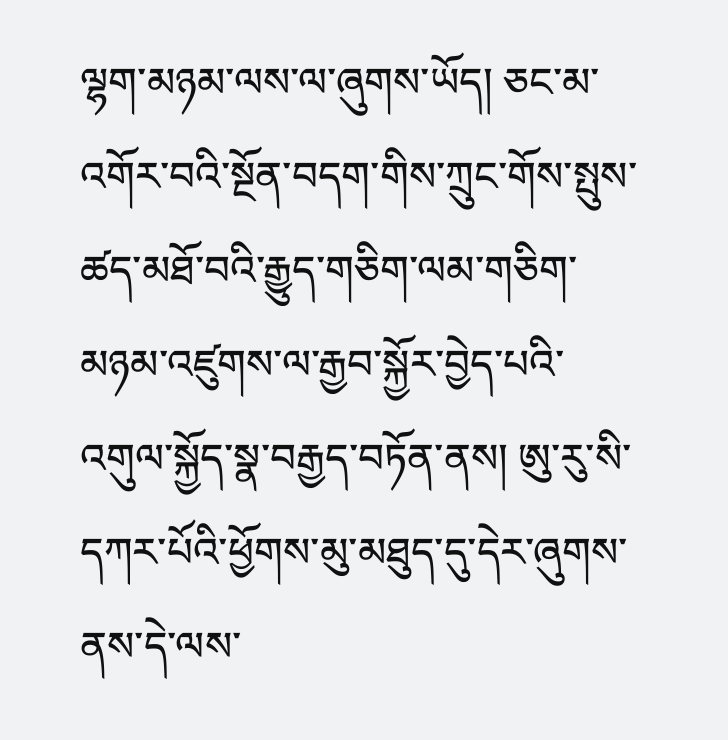ལྷག་མཉམ་ལས་ལ་ཞུགས་ཡོད། ཅང་མ་འགོར་བའི་སྔོན་བདག་གིས་ཀྲུང་གོས་སྤུས་ཚད་མཐོ་བའི་རྒྱུད་གཅིག་ལམ་གཅིག་མཉམ་འཛུགས་ལ་རྒྱབ་སྐྱོར་བྱེད་པའི་འགུལ་སྐྱོད་སྣ་བརྒྱད་བཏོན་ནས། ཨུ་རུ་སི་དཀར་པོའི་ཕྱོགས་མུ་མཐུད་དུ་དེར་ཞུགས་ནས་དེ་ལས་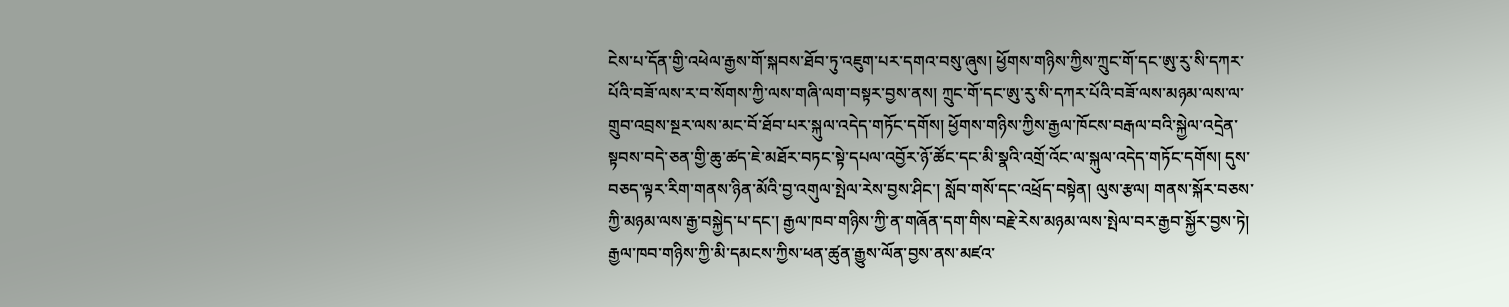ངེས་པ་དོན་གྱི་འཕེལ་རྒྱས་གོ་སྐབས་ཐོབ་ཏུ་འཇུག་པར་དགའ་བསུ་ཞུས། ཕྱོགས་གཉིས་ཀྱིས་ཀྲུང་གོ་དང་ཨུ་རུ་སི་དཀར་པོའི་བཟོ་ལས་ར་བ་སོགས་ཀྱི་ལས་གཞི་ལག་བསྟར་བྱས་ནས། ཀྲུང་གོ་དང་ཨུ་རུ་སི་དཀར་པོའི་བཟོ་ལས་མཉམ་ལས་ལ་གྲུབ་འབྲས་སྔར་ལས་མང་བོ་ཐོབ་པར་སྐུལ་འདེད་གཏོང་དགོས། ཕྱོགས་གཉིས་ཀྱིས་རྒྱལ་ཁོངས་བརྒལ་བའི་སྐྱེལ་འདྲེན་སྟབས་བདེ་ཅན་གྱི་ཆུ་ཚད་ཇེ་མཐོར་བཏང་སྟེ་དཔལ་འབྱོར་ཉོ་ཚོང་དང་མི་སྣའི་འགྲོ་འོང་ལ་སྐུལ་འདེད་གཏོང་དགོས། དུས་བཅད་ལྟར་རིག་གནས་ཉིན་མོའི་བྱ་འགུལ་སྤེལ་རེས་བྱས་ཤིང་། སློབ་གསོ་དང་འཕྲོད་བསྟེན། ལུས་རྩལ། གནས་སྐོར་བཅས་ཀྱི་མཉམ་ལས་རྒྱ་བསྐྱེད་པ་དང་། རྒྱལ་ཁབ་གཉིས་ཀྱི་ན་གཞོན་དག་གིས་བརྗེ་རེས་མཉམ་ལས་སྤེལ་བར་རྒྱབ་སྐྱོར་བྱས་ཏེ། རྒྱལ་ཁབ་གཉིས་ཀྱི་མི་དམངས་ཀྱིས་ཕན་ཚུན་རྒྱུས་ལོན་བྱས་ནས་མཛའ་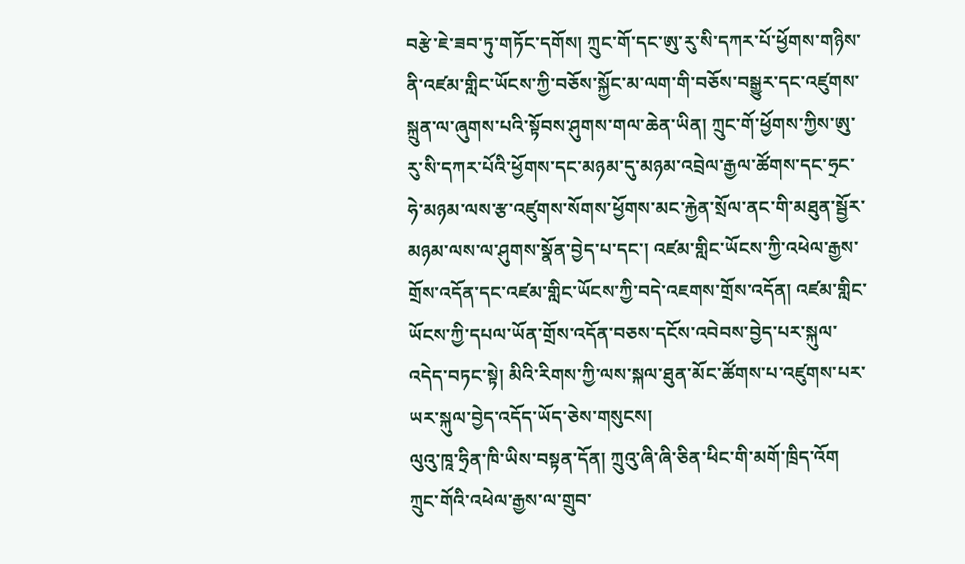བརྩེ་ཇེ་ཟབ་ཏུ་གཏོང་དགོས། ཀྲུང་གོ་དང་ཨུ་རུ་སི་དཀར་པོ་ཕྱོགས་གཉིས་ནི་འཛམ་གླིང་ཡོངས་ཀྱི་བཅོས་སྐྱོང་མ་ལག་གི་བཅོས་བསྒྱུར་དང་འཛུགས་སྐྲུན་ལ་ཞུགས་པའི་སྟོབས་ཤུགས་གལ་ཆེན་ཡིན། ཀྲུང་གོ་ཕྱོགས་ཀྱིས་ཨུ་རུ་སི་དཀར་པོའི་ཕྱོགས་དང་མཉམ་དུ་མཉམ་འབྲེལ་རྒྱལ་ཚོགས་དང་ཧྲང་ཧེ་མཉམ་ལས་རྩ་འཛུགས་སོགས་ཕྱོགས་མང་རྐྱེན་སྲོལ་ནང་གི་མཐུན་སྦྱོར་མཉམ་ལས་ལ་ཤུགས་སྣོན་བྱེད་པ་དང་། འཛམ་གླིང་ཡོངས་ཀྱི་འཕེལ་རྒྱས་གྲོས་འདོན་དང་འཛམ་གླིང་ཡོངས་ཀྱི་བདེ་འཇགས་གྲོས་འདོན། འཛམ་གླིང་ཡོངས་ཀྱི་དཔལ་ཡོན་གྲོས་འདོན་བཅས་དངོས་འབེབས་བྱེད་པར་སྐུལ་འདེད་བཏང་སྟེ། མིའི་རིགས་ཀྱི་ལས་སྐལ་ཐུན་མོང་ཚོགས་པ་འཛུགས་པར་ཡར་སྐུལ་བྱེད་འདོད་ཡོད་ཅེས་གསུངས།
ལུའུ་ཁཱ་ཧྲིན་ཁི་ཡིས་བསྟན་དོན། ཀྲུའུ་ཞི་ཞི་ཅིན་ཕིང་གི་མགོ་ཁྲིད་འོག ཀྲུང་གོའི་འཕེལ་རྒྱས་ལ་གྲུབ་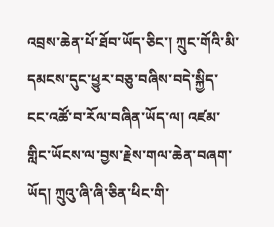འབྲས་ཆེན་པོ་ཐོབ་ཡོད་ཅིང་། ཀྲུང་གོའི་མི་དམངས་དུང་ཕྱུར་བཅུ་བཞིས་བདེ་སྐྱིད་ངང་འཚོ་བ་རོལ་བཞིན་ཡོད་ལ། འཛམ་གླིང་ཡོངས་ལ་བྱས་རྗེས་གལ་ཆེན་བཞག་ཡོད། ཀྲུའུ་ཞི་ཞི་ཅིན་ཕིང་གི་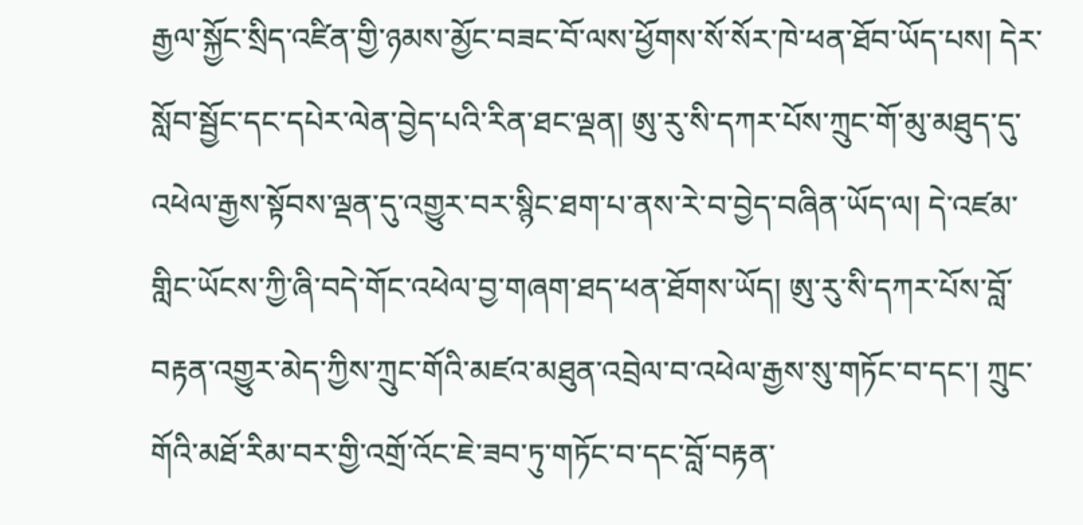རྒྱལ་སྐྱོང་སྲིད་འཛིན་གྱི་ཉམས་མྱོང་བཟང་བོ་ལས་ཕྱོགས་སོ་སོར་ཁེ་ཕན་ཐོབ་ཡོད་པས། དེར་སློབ་སྦྱོང་དང་དཔེར་ལེན་བྱེད་པའི་རིན་ཐང་ལྡན། ཨུ་རུ་སི་དཀར་པོས་ཀྲུང་གོ་མུ་མཐུད་དུ་འཕེལ་རྒྱས་སྟོབས་ལྡན་དུ་འགྱུར་བར་སྙིང་ཐག་པ་ནས་རེ་བ་བྱེད་བཞིན་ཡོད་ལ། དེ་འཛམ་གླིང་ཡོངས་ཀྱི་ཞི་བདེ་གོང་འཕེལ་བྱ་གཞག་ཐད་ཕན་ཐོགས་ཡོད། ཨུ་རུ་སི་དཀར་པོས་བློ་བརྟན་འགྱུར་མེད་ཀྱིས་ཀྲུང་གོའི་མཛའ་མཐུན་འབྲེལ་བ་འཕེལ་རྒྱས་སུ་གཏོང་བ་དང་། ཀྲུང་གོའི་མཐོ་རིམ་བར་གྱི་འགྲོ་འོང་ཇེ་ཟབ་ཏུ་གཏོང་བ་དང་བློ་བརྟན་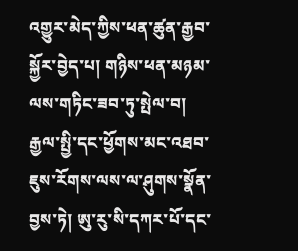འགྱུར་མེད་ཀྱིས་ཕན་ཚུན་རྒྱབ་སྐྱོར་བྱེད་པ། གཉིས་ཕན་མཉམ་ལས་གཏིང་ཟབ་ཏུ་སྤེལ་བ། རྒྱལ་སྤྱི་དང་ཕྱོགས་མང་འཐབ་ཇུས་རོགས་ལས་ལ་ཤུགས་སྣོན་བྱས་ཏེ། ཨུ་རུ་སི་དཀར་པོ་དང་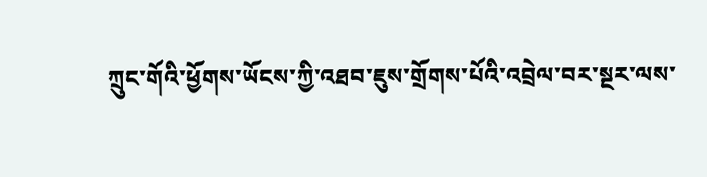ཀྲུང་གོའི་ཕྱོགས་ཡོངས་ཀྱི་འཐབ་ཇུས་གྲོགས་པོའི་འབྲེལ་བར་སྔར་ལས་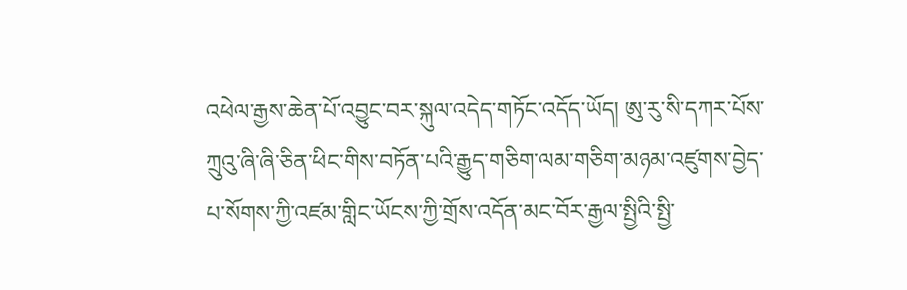འཕེལ་རྒྱས་ཆེན་པོ་འབྱུང་བར་སྐུལ་འདེད་གཏོང་འདོད་ཡོད། ཨུ་རུ་སི་དཀར་པོས་ཀྲུའུ་ཞི་ཞི་ཅིན་ཕིང་གིས་བཏོན་པའི་རྒྱུད་གཅིག་ལམ་གཅིག་མཉམ་འཛུགས་བྱེད་པ་སོགས་ཀྱི་འཛམ་གླིང་ཡོངས་ཀྱི་གྲོས་འདོན་མང་བོར་རྒྱལ་སྤྱིའི་སྤྱི་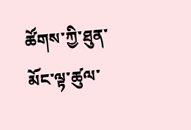ཚོགས་ཀྱི་ཐུན་མོང་ལྟ་ཚུལ་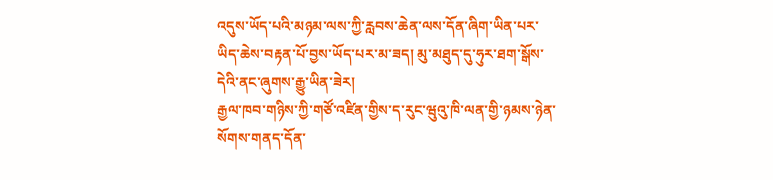འདུས་ཡོད་པའི་མཉམ་ལས་ཀྱི་རླབས་ཆེན་ལས་དོན་ཞིག་ཡིན་པར་ཡིད་ཆེས་བརྟན་པོ་བྱས་ཡོད་པར་མ་ཟད། མུ་མཐུད་དུ་ཧུར་ཐག་སྒོས་དེའི་ནང་ཞུགས་རྒྱུ་ཡིན་ཟེར།
རྒྱལ་ཁབ་གཉིས་ཀྱི་གཙོ་འཛིན་གྱིས་ད་རུང་ཝུའུ་ཁི་ལན་གྱི་ཉམས་ཉེན་སོགས་གནད་དོན་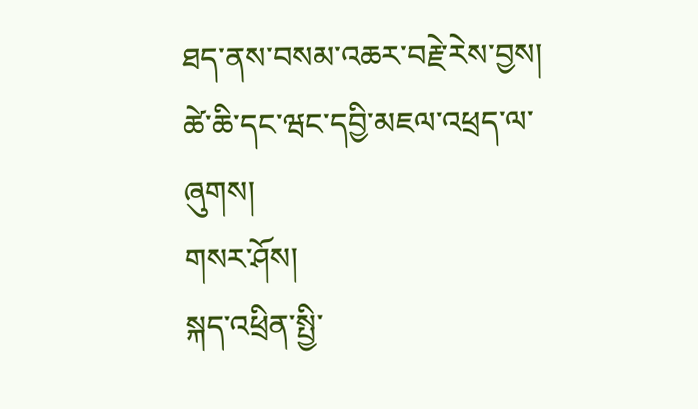ཐད་ནས་བསམ་འཆར་བརྗེ་རེས་བྱས།
ཚེ་ཆི་དང་ཝང་དབྱི་མཇལ་འཕྲད་ལ་ཞུགས།
གསར་ཤོས།
སྐད་འཕྲིན་སྤྱི་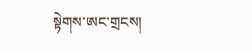སྟེགས་ཨང་གྲངས།